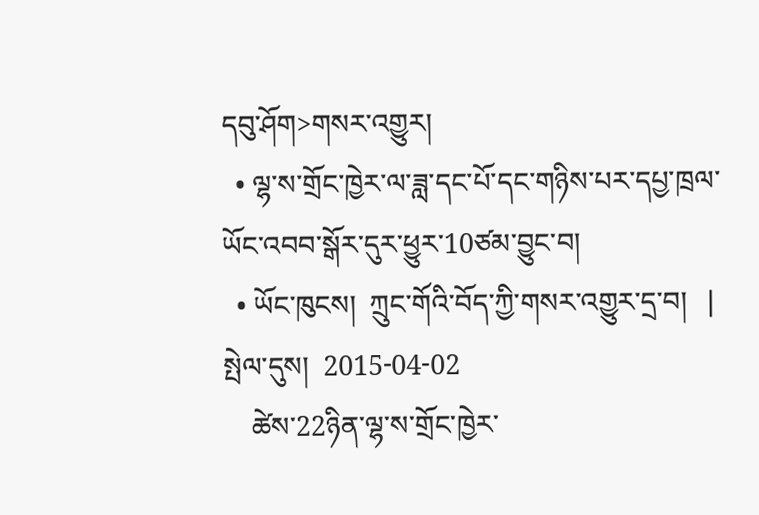དབུ་ཤོག>གསར་འགྱུར།
  • ལྷ་ས་གྲོང་ཁྱེར་ལ་ཟླ་དང་པོ་དང་གཉིས་པར་དཔྱ་ཁྲལ་ཡོང་འབབ་སྒོར་དུར་ཕྱུར་10ཙམ་བྱུང་བ།
  • ཡོང་ཁུངས།  ཀྲུང་གོའི་བོད་ཀྱི་གསར་འགྱུར་དྲ་བ།   |     སྤེལ་དུས།  2015-04-02
    ཚེས་22ཉིན་ལྷ་ས་གྲོང་ཁྱེར་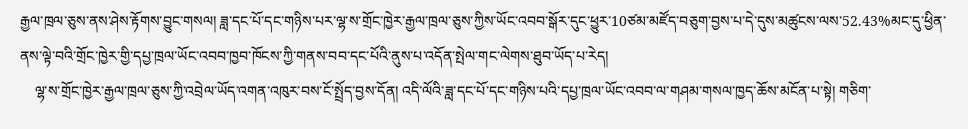རྒྱལ་ཁྲལ་ཅུས་ནས་ཤེས་རྟོགས་བྱུང་གསལ། ཟླ་དང་པོ་དང་གཉིས་པར་ལྷ་ས་གྲོང་ཁྱེར་རྒྱལ་ཁྲལ་ཅུས་ཀྱིས་ཡོང་འབབ་སྒོར་དུང་ཕྱུར་10ཙམ་མཛོད་བཅུག་བྱས་པ་དེ་དུས་མཚུངས་ལས་52.43%མང་དུ་ཕྱིན་ནས་ལྟེ་བའི་གྲོང་ཁྱེར་གྱི་དཔྱ་ཁྲལ་ཡོང་འབབ་ཁྱབ་ཁོངས་ཀྱི་གནས་བབ་དང་པོའི་ནུས་པ་འདོན་སྤེལ་གང་ལེགས་ཐུབ་ཡོད་པ་རེད།
    ལྷ་ས་གྲོང་ཁྱེར་རྒྱལ་ཁྲལ་ཅུས་ཀྱི་འབྲེལ་ཡོད་འགན་འཁུར་བས་ངོ་སྤྲོད་བྱས་དོན། འདི་ལོའི་ཟླ་དང་པོ་དང་གཉིས་པའི་དཔྱ་ཁྲལ་ཡོང་འབབ་ལ་གཤམ་གསལ་ཁྱད་ཆོས་མངོན་པ་སྟེ། གཅིག་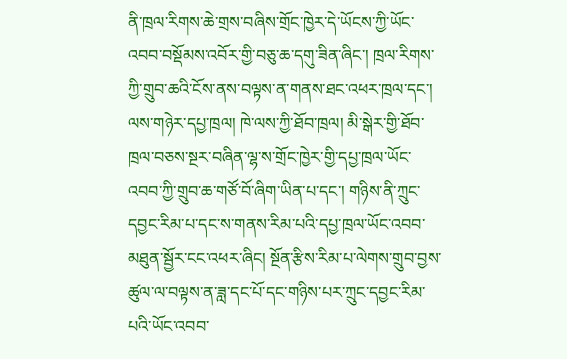ནི་ཁྲལ་རིགས་ཆེ་གྲས་བཞིས་གྲོང་ཁྱེར་དེ་ཡོངས་ཀྱི་ཡོང་འབབ་བསྡོམས་འབོར་གྱི་བཅུ་ཆ་དགུ་ཟིན་ཞིང་། ཁྲལ་རིགས་ཀྱི་གྲུབ་ཆའི་ངོས་ནས་བལྟས་ན་གནས་ཐང་འཕར་ཁྲལ་དང་། ལས་གཉེར་དཔྱ་ཁྲལ། ཁེ་ལས་ཀྱི་ཐོབ་ཁྲལ། མི་སྒེར་གྱི་ཐོབ་ཁྲལ་བཅས་སྔར་བཞིན་ལྷ་ས་གྲོང་ཁྱེར་གྱི་དཔྱ་ཁྲལ་ཡོང་འབབ་ཀྱི་གྲུབ་ཆ་གཙོ་བོ་ཞིག་ཡིན་པ་དང་། གཉིས་ནི་ཀྲུང་དབྱང་རིམ་པ་དང་ས་གནས་རིམ་པའི་དཔྱ་ཁྲལ་ཡོང་འབབ་མཐུན་སྦྱོར་ངང་འཕར་ཞིང། སྔོན་རྩིས་རིམ་པ་ལེགས་གྲུབ་བྱས་ཚུལ་ལ་བལྟས་ན་ཟླ་དང་པོ་དང་གཉིས་པར་ཀྲུང་དབྱང་རིམ་པའི་ཡོང་འབབ་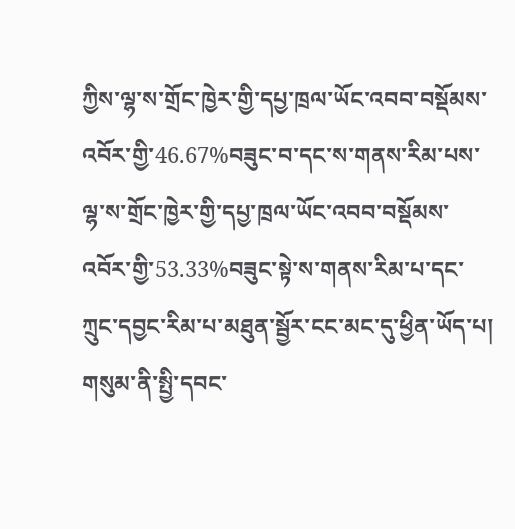ཀྱིས་ལྷ་ས་གྲོང་ཁྱེར་གྱི་དཔྱ་ཁྲལ་ཡོང་འབབ་བསྡོམས་འབོར་གྱི་46.67%བཟུང་བ་དང་ས་གནས་རིམ་པས་ལྷ་ས་གྲོང་ཁྱེར་གྱི་དཔྱ་ཁྲལ་ཡོང་འབབ་བསྡོམས་འབོར་གྱི་53.33%བཟུང་སྟེ་ས་གནས་རིམ་པ་དང་ཀྲུང་དབྱང་རིམ་པ་མཐུན་སྦྱོར་ངང་མང་དུ་ཕྱིན་ཡོད་པ། གསུམ་ནི་སྤྱི་དབང་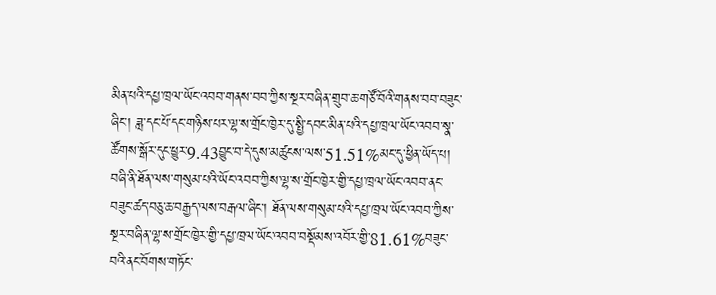མིན་པའི་དཔྱ་ཁྲལ་ཡོང་འབབ་གནས་བབ་ཀྱིས་སྔར་བཞིན་གྲུབ་ཆ་གཙོ་བོའི་གནས་བབ་བཟུང་ཞིང་། ཟླ་དང་པོ་དང་གཉིས་པར་ལྷ་ས་གྲོང་ཁྱེར་དུ་སྤྱི་དབང་མིན་པའི་དཔྱ་ཁྲལ་ཡོང་འབབ་སྣ་ཚོགས་སྒོར་དུང་ཕྱུར་9.43བྱུང་བ་དེ་དུས་མཚུངས་ལས་51.51%མང་དུ་ཕྱིན་ཡོད་པ། བཞི་ནི་ཐོན་ལས་གསུམ་པའི་ཡོང་འབབ་ཀྱིས་ལྷ་ས་གྲོང་ཁྱེར་གྱི་དཔྱ་ཁྲལ་ཡོང་འབབ་ནང་བཟུང་ཚད་བཅུ་ཆ་བརྒྱད་ལས་བརྒལ་ཞིང་། ཐོན་ལས་གསུམ་པའི་དཔྱ་ཁྲལ་ཡོང་འབབ་ཀྱིས་སྔར་བཞིན་ལྷ་ས་གྲོང་ཁྱེར་གྱི་དཔྱ་ཁྲལ་ཡོང་འབབ་བསྡོམས་འབོར་གྱི་81.61%བཟུང་བའི་ནང་བོགས་གཏོང་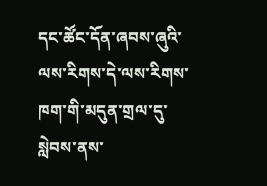དང་ཚོང་དོན་ཞབས་ཞུའི་ལས་རིགས་དེ་ལས་རིགས་ཁག་གི་མདུན་གྲལ་དུ་སླེབས་ནས་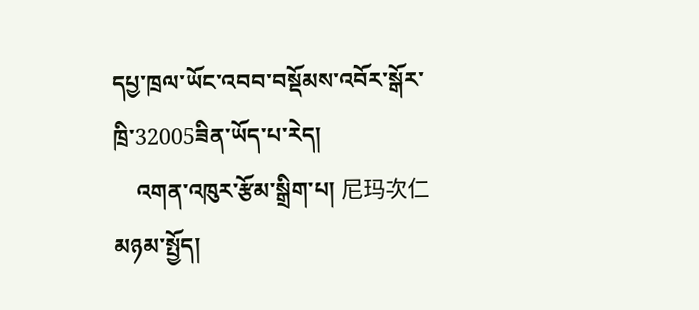དཔྱ་ཁྲལ་ཡོང་འབབ་བསྡོམས་འབོར་སྒོར་ཁྲི་32005ཟིན་ཡོད་པ་རེད།
    འགན་འཁུར་རྩོམ་སྒྲིག་པ། 尼玛次仁
མཉམ་སྤྱོད།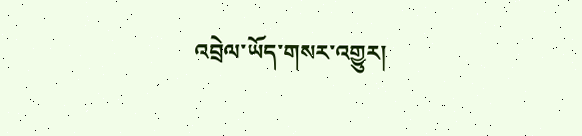འབྲེལ་ཡོད་གསར་འགྱུར།